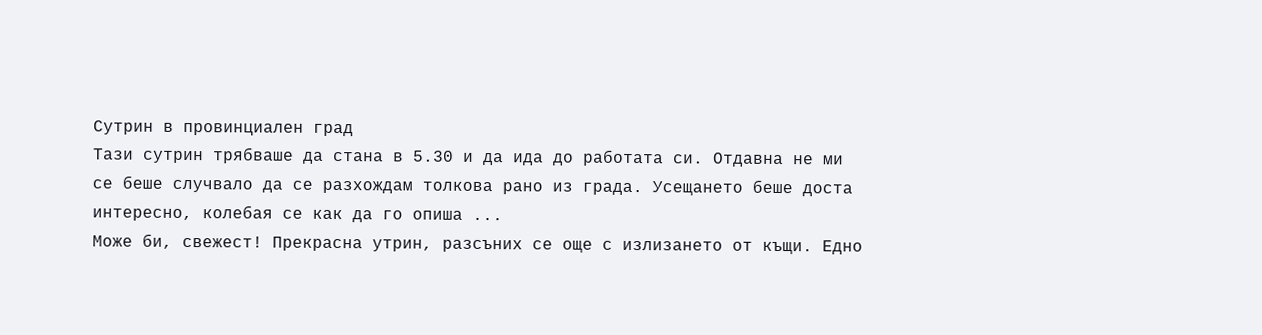Сутрин в провинциален град
Тази сутрин трябваше да стана в 5.30 и да ида до работата си. Отдавна не ми се беше случвало да се разхождам толкова рано из града. Усещането беше доста интересно, колебая се как да го опиша ...
Може би, свежест! Прекрасна утрин, разсъних се още с излизането от къщи. Едно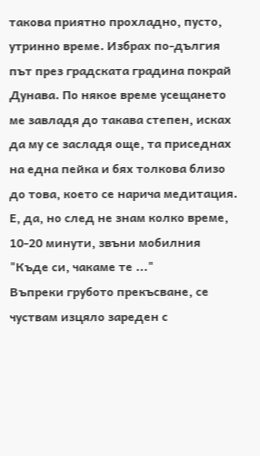такова приятно прохладно, пусто, утринно време. Избрах по-дългия път през градската градина покрай Дунава. По някое време усещането ме завладя до такава степен, исках да му се засладя още, та приседнах на една пейка и бях толкова близо до това, което се нарича медитация.
Е, да, но след не знам колко време, 10-20 минути, звъни мобилния "Къде си, чакаме те ..."
Въпреки грубото прекъсване, се чуствам изцяло зареден с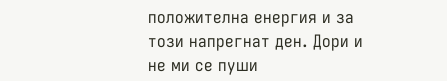положителна енергия и за този напрегнат ден. Дори и не ми се пуши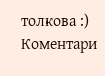толкова :)
Коментари